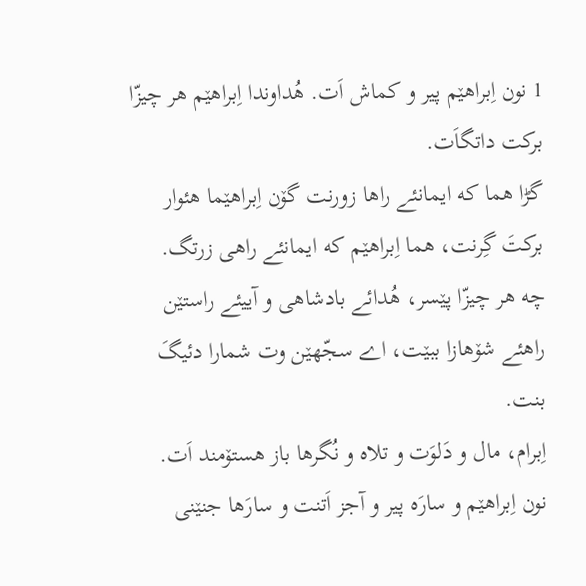1 نون اِبراهێم پیر و کماش اَت. هُداوندا اِبراهێم هر چیزّا برکت داتگاَت.
گڑا هما که ایمانئے راها زورنت گۆن اِبراهێما هئوار برکتَ گِرنت، هما اِبراهێم که ایمانئے راهی زرتگ.
چه هر چیزّا پێسر، هُدائے بادشاهی و آییئے راستێن راهئے شۆهازا ببێت، اے سجّهێن وت شمارا دئیگَ بنت.
اِبرام، مال و دَلوَت و تلاه و نُگرها باز هستۆمند اَت.
نون اِبراهێم و سارَه پیر و آجز اَتنت و سارَها جنێنی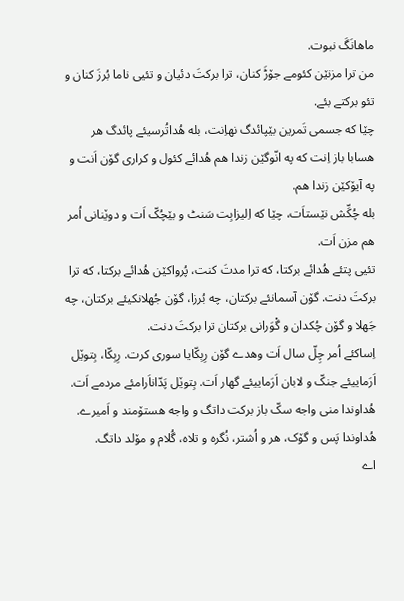ماهانَگَ نبوت.
من ترا مزنێن کئومے جۆڑَ کنان، ترا برکتَ دئیان و تئیی ناما بُرزَ کنان و تئو برکتے بئے.
چێا که جسمی تَمرین بێپائدگ نهاِنت، بله هُداتُرسیئے پائدگ هر هسابا باز اِنت که په انّوگێن زندا هم هُدائے کئول و کراری گۆن اَنت و په آیۆکێن زندا هم.
بله چُکِّش نێستاَت، چێا که اِلیزابِت سَنٹ و بێچُکّ اَت و دوێنانی اُمر هم مزن اَت.
تئیی پتئے هُدائے برکتا، که ترا مدتَ کنت، پُرواکێن هُدائے برکتا، که ترا برکتَ دنت. گۆن آسمانئے برکتان، چه بُرزا، گۆن جُهلانکیئے برکتان، چه جَهلا و گۆن چُکدان و گْوَرانی برکتان ترا برکتَ دنت.
اِساکئے اُمر چِلّ سال اَت وهدے گۆن رِبِکّایا سوری کرت. رِبِکّا، بِتوێل اَرَماییئے جنکّ و لابان اَرَماییئے گهار اَت. بِتوێل پَدّاناَرامئے مردمے اَت.
هُداوندا منی واجه سکّ باز برکت داتگ و واجه هستۆمند و اَمیرے. هُداوندا پَس و گۆک، هر و اُشتر، نُگره و تلاه، گُلام و مۆلد داتگ.
اے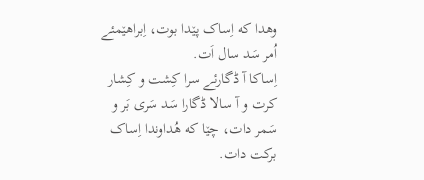وهدا که اِساک پێدا بوت، اِبراهێمئے اُمر سَد سال اَت.
اِساکا آ ڈگارئے سرا کِشت و کِشار کرت و آ سالا ڈگارا سَد سَری بَر و سَمر دات، چێا که هُداوندا اِساک برکت دات.